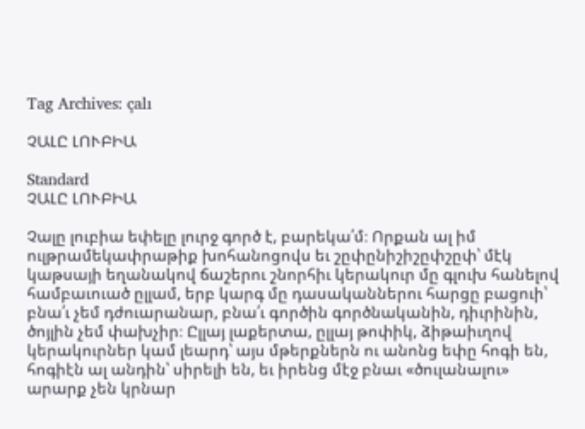Tag Archives: çalı

ՉԱԼԸ ԼՈՒԲԻԱ

Standard
ՉԱԼԸ ԼՈՒԲԻԱ

Չալը լուբիա եփելը լուրջ գործ է, բարեկա՛մ։ Որքան ալ իմ ուլթրամեկափրաթիք խոհանոցովս եւ շըփընիշիշըփշըփ՝ մէկ կաթսայի եղանակով ճաշերու շնորհիւ կերակուր մը գլուխ հանելով համբաւուած ըլլամ, երբ կարգ մը դասականներու հարցը բացուի՝ բնա՛ւ չեմ դժուարանար, բնա՛ւ գործին գործնականին, դիւրինին, ծոյլին չեմ փախչիր։ Ըլլայ լաքերտա, ըլլայ թոփիկ, ձիթաիւղով կերակուրներ կամ լեարդ՝ այս մթերքներն ու անոնց եփը հոգի են, հոգիէն ալ անդին՝ սիրելի են, եւ իրենց մէջ բնաւ «ծուլանալու» արարք չեն կրնար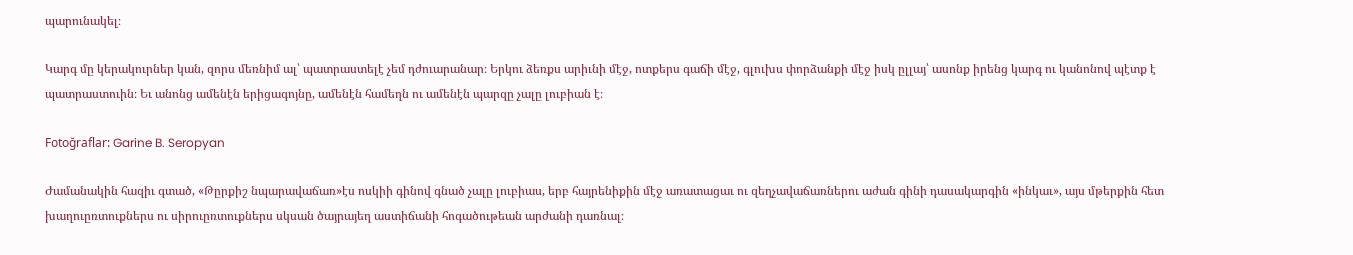պարունակել։

Կարգ մը կերակուրներ կան, զորս մեռնիմ ալ՝ պատրաստելէ չեմ դժուարանար։ Երկու ձեռքս արիւնի մէջ, ոտքերս գաճի մէջ, գլուխս փորձանքի մէջ իսկ ըլլայ՝ ասոնք իրենց կարգ ու կանոնով պէտք է պատրաստուին։ Եւ անոնց ամենէն երիցագոյնը, ամենէն համեղն ու ամենէն պարզը չալը լուբիան է։

Fotoğraflar: Garine B. Seropyan

Ժամանակին հազիւ գտած, «Թըրքիշ նպարավաճառ»էս ոսկիի գինով գնած չալը լուբիաս, երբ հայրենիքին մէջ առատացաւ ու զեղչավաճառներու աժան գինի դասակարգին «ինկաւ», այս մթերքին հետ խաղուըռտուքներս ու սիրուըռտուքներս սկսան ծայրայեղ աստիճանի հոգածութեան արժանի դառնալ։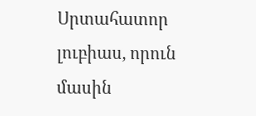Սրտահատոր լուբիաս, որուն մասին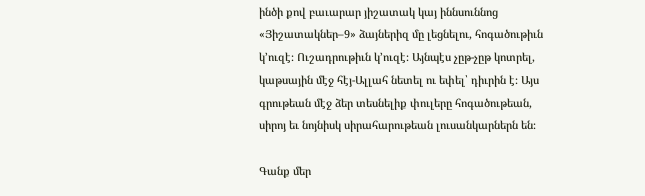ինծի քով բաւարար յիշատակ կայ իննսուննոց «Յիշատակներ–9» ձայներիզ մը լեցնելու, հոգածութիւն կ՚ուզէ։ Ուշադրութիւն կ՚ուզէ։ Այնպէս չըթ-չըթ կոտրել, կաթսային մէջ հէյ-Ալլահ նետել ու եփել՝ դիւրին է։ Այս գրութեան մէջ ձեր տեսնելիք փուլերը հոգածութեան, սիրոյ եւ նոյնիսկ սիրահարութեան լուսանկարներն են։

Գանք մեր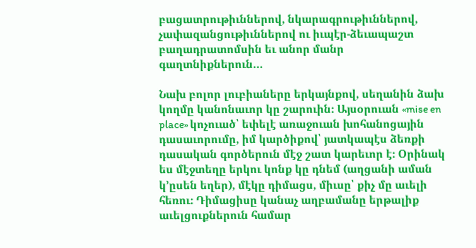բացատրութիւններով, նկարագրութիւններով, չափազանցութիւններով ու իւպէր-ձեւապաշտ բաղադրատոմսին եւ անոր մանր գաղտնիքներուն…

Նախ բոլոր լուբիաները երկայնքով, սեղանին ձախ կողմը կանոնաւոր կը շարուին։ Այսօրուան «mise en place» կոչուած՝ եփելէ առաջուան խոհանոցային դասաւորումը, իմ կարծիքով՝ յատկապէս ձեռքի դասական գործերուն մէջ շատ կարեւոր է։ Օրինակ ես մէջտեղը երկու կոնք կը դնեմ (աղցանի աման կ՚ըսեն եղեր), մէկը դիմացս, միւսը՝ քիչ մը աւելի հեռու։ Դիմացիսը կանաչ աղբամանը երթալիք աւելցուքներուն համար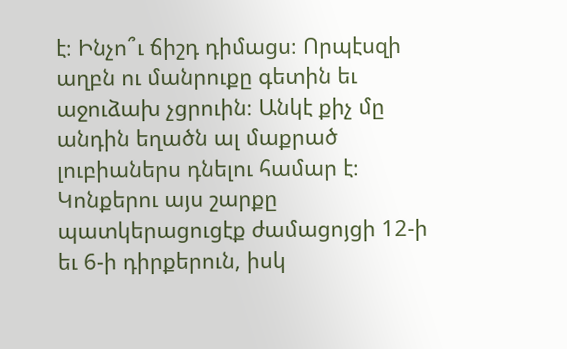է։ Ինչո՞ւ ճիշդ դիմացս։ Որպէսզի աղբն ու մանրուքը գետին եւ աջուձախ չցրուին։ Անկէ քիչ մը անդին եղածն ալ մաքրած լուբիաներս դնելու համար է։ Կոնքերու այս շարքը պատկերացուցէք ժամացոյցի 12-ի եւ 6-ի դիրքերուն, իսկ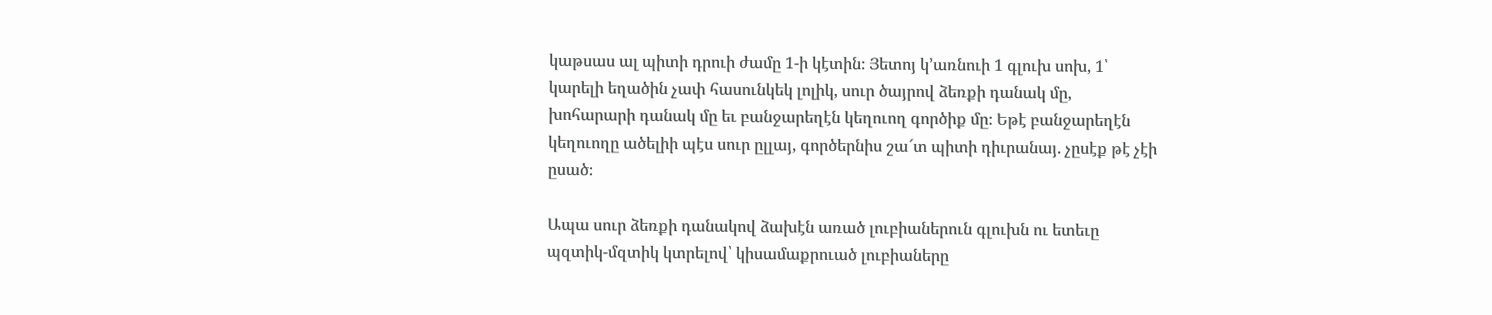կաթսաս ալ պիտի դրուի ժամը 1-ի կէտին։ Յետոյ կ՚առնուի 1 գլուխ սոխ, 1՝ կարելի եղածին չափ հասունկեկ լոլիկ, սուր ծայրով ձեռքի դանակ մը, խոհարարի դանակ մը եւ բանջարեղէն կեղուող գործիք մը։ Եթէ բանջարեղէն կեղուողը ածելիի պէս սուր ըլլայ, գործերնիս շա՜տ պիտի դիւրանայ. չըսէք թէ չէի ըսած։

Ապա սուր ձեռքի դանակով ձախէն առած լուբիաներուն գլուխն ու ետեւը պզտիկ-մզտիկ կտրելով՝ կիսամաքրուած լուբիաները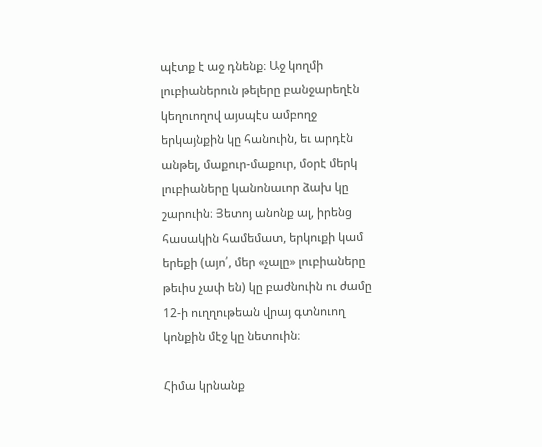պէտք է աջ դնենք։ Աջ կողմի լուբիաներուն թելերը բանջարեղէն կեղուողով այսպէս ամբողջ երկայնքին կը հանուին, եւ արդէն անթել, մաքուր-մաքուր, մօրէ մերկ լուբիաները կանոնաւոր ձախ կը շարուին։ Յետոյ անոնք ալ, իրենց հասակին համեմատ, երկուքի կամ երեքի (այո՛, մեր «չալը» լուբիաները թեւիս չափ են) կը բաժնուին ու ժամը 12-ի ուղղութեան վրայ գտնուող կոնքին մէջ կը նետուին։

Հիմա կրնանք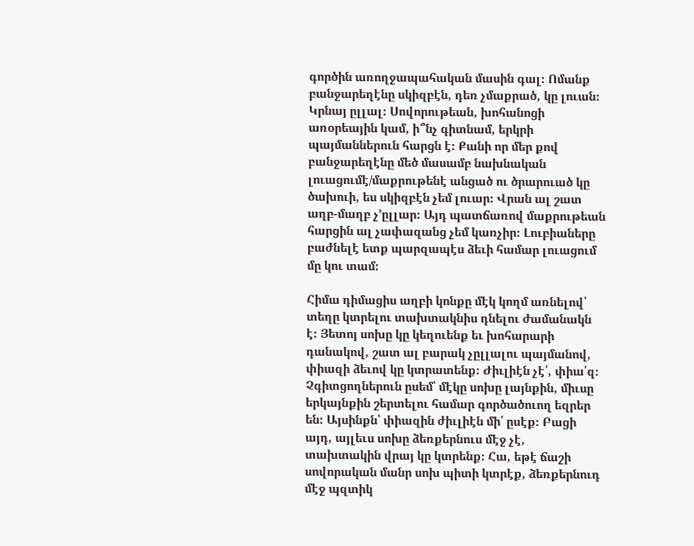գործին առողջապահական մասին գալ։ Ոմանք բանջարեղէնը սկիզբէն, դեռ չմաքրած, կը լուան։ Կրնայ ըլլալ։ Սովորութեան, խոհանոցի առօրեային կամ, ի՞նչ գիտնամ, երկրի պայմաններուն հարցն է։ Քանի որ մեր քով բանջարեղէնը մեծ մասամբ նախնական լուացումէ/մաքրութենէ անցած ու ծրարուած կը ծախուի, ես սկիզբէն չեմ լուար։ Վրան ալ շատ աղբ-մաղբ չ՚ըլլար։ Այդ պատճառով մաքրութեան հարցին ալ չափազանց չեմ կառչիր։ Լուբիաները բաժնելէ ետք պարզապէս ձեւի համար լուացում մը կու տամ։

Հիմա դիմացիս աղբի կոնքը մէկ կողմ առնելով՝ տեղը կտրելու տախտակնիս դնելու ժամանակն է։ Յետոյ սոխը կը կեղուենք եւ խոհարարի դանակով, շատ ալ բարակ չըլլալու պայմանով, փիազի ձեւով կը կտրատենք։ Ժիւլիէն չէ՛, փիա՛զ։ Չգիտցողներուն ըսեմ՝ մէկը սոխը լայնքին, միւսը երկայնքին շերտելու համար գործածուող եզրեր են։ Այսինքն՝ փիազին ժիւլիէն մի՛ ըսէք։ Բացի այդ, այլեւս սոխը ձեռքերնուս մէջ չէ, տախտակին վրայ կը կտրենք։ Հա, եթէ ճաշի սովորական մանր սոխ պիտի կտրէք, ձեռքերնուդ մէջ պզտիկ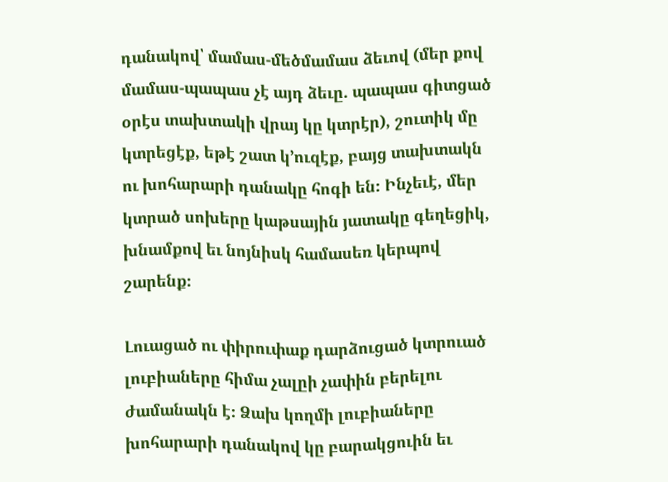դանակով՝ մամաս-մեծմամաս ձեւով (մեր քով մամաս-պապաս չէ այդ ձեւը. պապաս գիտցած օրէս տախտակի վրայ կը կտրէր), շուտիկ մը կտրեցէք, եթէ շատ կ՚ուզէք, բայց տախտակն ու խոհարարի դանակը հոգի են։ Ինչեւէ, մեր կտրած սոխերը կաթսային յատակը գեղեցիկ, խնամքով եւ նոյնիսկ համասեռ կերպով շարենք։

Լուացած ու փիրուփաք դարձուցած կտրուած լուբիաները հիմա չալըի չափին բերելու ժամանակն է։ Ձախ կողմի լուբիաները խոհարարի դանակով կը բարակցուին եւ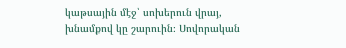կաթսային մէջ՝ սոխերուն վրայ, խնամքով կը շարուին։ Սովորական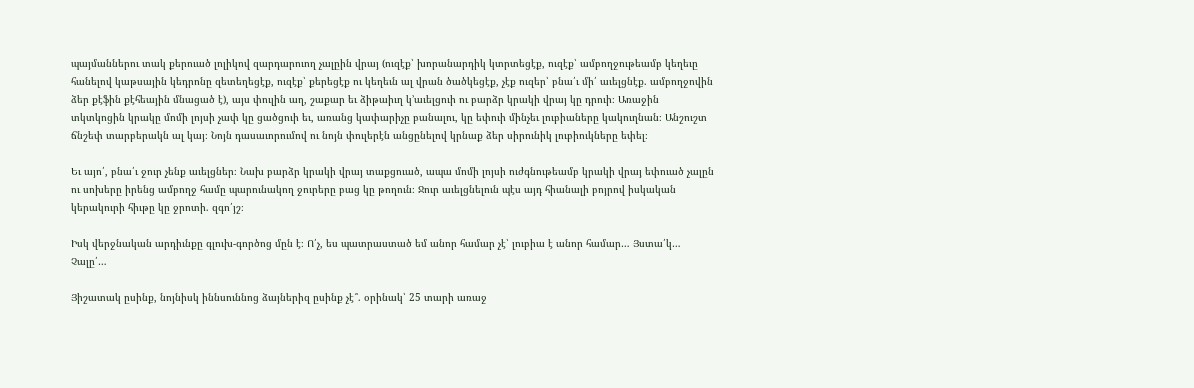պայմաններու տակ քերուած լոլիկով զարդարուող չալըին վրայ (ուզէք՝ խորանարդիկ կտրտեցէք, ուզէք՝ ամբողջութեամբ կեղեւը հանելով կաթսային կեդրոնը զետեղեցէք, ուզէք՝ քերեցէք ու կեղեւն ալ վրան ծածկեցէք, չէք ուզեր՝ բնա՛ւ մի՛ աւելցնէք. ամբողջովին ձեր քէֆին քէհեային մնացած է), այս փուլին աղ, շաքար եւ ձիթաիւղ կ՚աւելցուի ու բարձր կրակի վրայ կը դրուի։ Առաջին տկտկոցին կրակը մոմի լոյսի չափ կը ցածցուի եւ, առանց կափարիչը բանալու, կը եփուի մինչեւ լուբիաները կակուղնան։ Անշուշտ ճնշեփ տարբերակն ալ կայ։ Նոյն դասաւորումով ու նոյն փուլերէն անցընելով կրնաք ձեր սիրունիկ լուբիուկները եփել։

Եւ այո՛, բնա՛ւ ջուր չենք աւելցներ։ Նախ բարձր կրակի վրայ տաքցուած, ապա մոմի լոյսի ուժգնութեամբ կրակի վրայ եփուած չալըն ու սոխերը իրենց ամբողջ համը պարունակող ջուրերը բաց կը թողուն։ Ջուր աւելցնելուն պէս այդ հիանալի բոյրով իսկական կերակուրի հիւթը կը ջրոտի. զգո՛յշ։

Իսկ վերջնական արդիւնքը գլուխ-գործոց մըն է։ Ո՛չ, ես պատրաստած եմ անոր համար չէ՝ լուբիա է անոր համար… Յստա՛կ… Չալը՛…

Յիշատակ ըսինք, նոյնիսկ իննսուննոց ձայներիզ ըսինք չէ՞. օրինակ՝ 25 տարի առաջ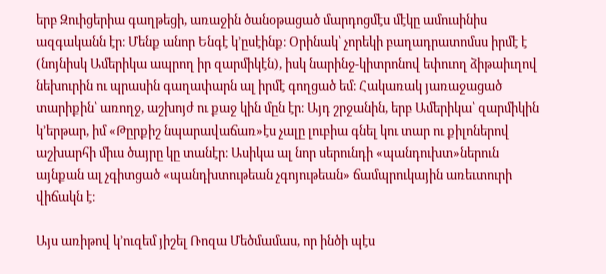երբ Զուիցերիա գաղթեցի, առաջին ծանօթացած մարդոցմէս մէկը ամուսինիս ազգականն էր։ Մենք անոր Ենգէ կ՚ըսէինք։ Օրինակ՝ չորեկի բաղադրատոմսս իրմէ է (նոյնիսկ Ամերիկա ապրող իր զարմիկէն), իսկ նարինջ-կիտրոնով եփուող ձիթաիւղով նեխուրին ու պրասին գաղափարն ալ իրմէ գողցած եմ։ Հակառակ յառաջացած տարիքին՝ առողջ, աշխոյժ ու քաջ կին մըն էր։ Այդ շրջանին, երբ Ամերիկա՝ զարմիկին կ՚երթար, իմ «Թըրքիշ նպարավաճառ»էս չալը լուբիա գնել կու տար ու քիլոներով աշխարհի միւս ծայրը կը տանէր։ Ասիկա ալ նոր սերունդի «պանդուխտ»ներուն այնքան ալ չգիտցած «պանդխտութեան չգոյութեան» ճամպրուկային առեւտուրի վիճակն է։

Այս առիթով կ՚ուզեմ յիշել Ռոզա Մեծմամաս, որ ինծի պէս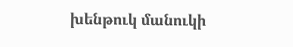խենթուկ մանուկի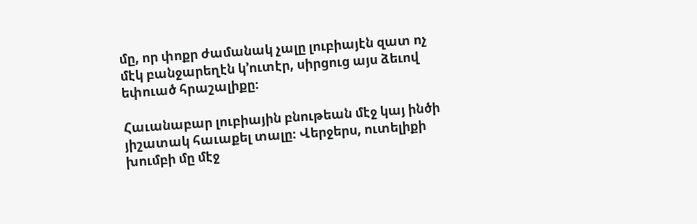մը, որ փոքր ժամանակ չալը լուբիայէն զատ ոչ մէկ բանջարեղէն կ՚ուտէր, սիրցուց այս ձեւով եփուած հրաշալիքը։

Հաւանաբար լուբիային բնութեան մէջ կայ ինծի յիշատակ հաւաքել տալը։ Վերջերս, ուտելիքի խումբի մը մէջ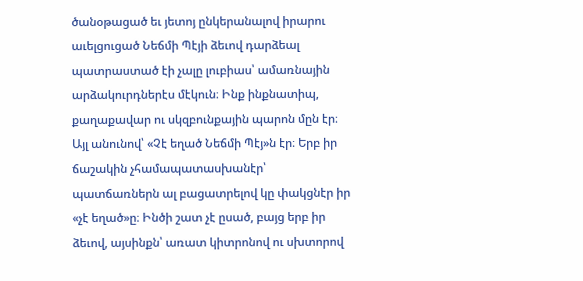ծանօթացած եւ յետոյ ընկերանալով իրարու աւելցուցած Նեճմի Պէյի ձեւով դարձեալ պատրաստած էի չալը լուբիաս՝ ամառնային արձակուրդներէս մէկուն։ Ինք ինքնատիպ, քաղաքավար ու սկզբունքային պարոն մըն էր։ Այլ անունով՝ «Չէ եղած Նեճմի Պէյ»ն էր։ Երբ իր ճաշակին չհամապատասխանէր՝ պատճառներն ալ բացատրելով կը փակցնէր իր «չէ եղած»ը։ Ինծի շատ չէ ըսած, բայց երբ իր ձեւով, այսինքն՝ առատ կիտրոնով ու սխտորով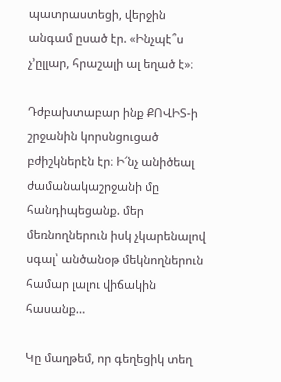պատրաստեցի, վերջին անգամ ըսած էր. «Ինչպէ՞ս չ՚ըլլար, հրաշալի ալ եղած է»։

Դժբախտաբար ինք ՔՈՎԻՏ-ի շրջանին կորսնցուցած բժիշկներէն էր։ Ի՜նչ անիծեալ ժամանակաշրջանի մը հանդիպեցանք. մեր մեռնողներուն իսկ չկարենալով սգալ՝ անծանօթ մեկնողներուն համար լալու վիճակին հասանք…

Կը մաղթեմ, որ գեղեցիկ տեղ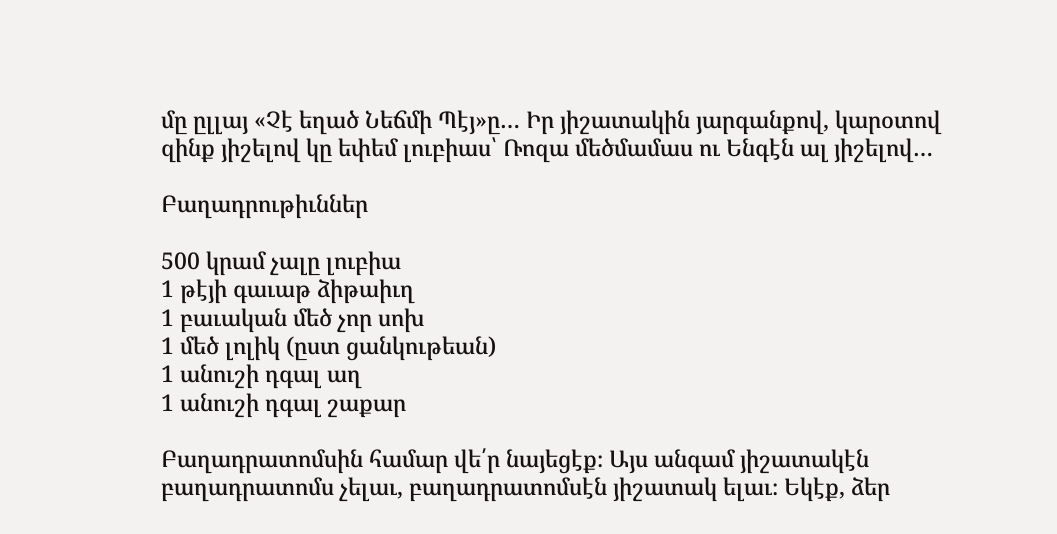մը ըլլայ «Չէ եղած Նեճմի Պէյ»ը… Իր յիշատակին յարգանքով, կարօտով զինք յիշելով կը եփեմ լուբիաս՝ Ռոզա մեծմամաս ու Ենգէն ալ յիշելով…

Բաղադրութիւններ

500 կրամ չալը լուբիա
1 թէյի գաւաթ ձիթաիւղ
1 բաւական մեծ չոր սոխ
1 մեծ լոլիկ (ըստ ցանկութեան)
1 անուշի դգալ աղ
1 անուշի դգալ շաքար

Բաղադրատոմսին համար վե՛ր նայեցէք։ Այս անգամ յիշատակէն բաղադրատոմս չելաւ, բաղադրատոմսէն յիշատակ ելաւ։ Եկէք, ձեր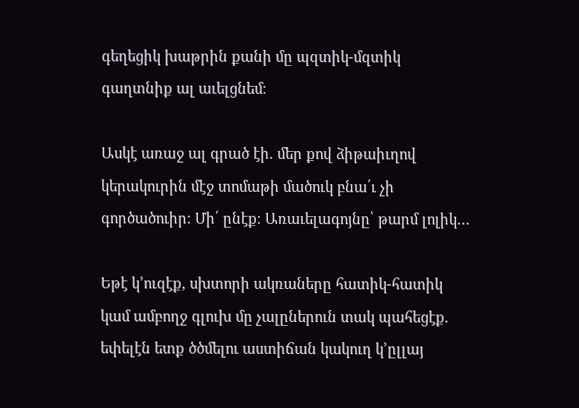գեղեցիկ խաթրին քանի մը պզտիկ-մզտիկ գաղտնիք ալ աւելցնեմ։

Ասկէ առաջ ալ գրած էի. մեր քով ձիթաիւղով կերակուրին մէջ տոմաթի մածուկ բնա՛ւ չի գործածուիր։ Մի՛ ընէք։ Առաւելագոյնը՝ թարմ լոլիկ…

Եթէ կ՚ուզէք, սխտորի ակռաները հատիկ-հատիկ կամ ամբողջ գլուխ մը չալըներուն տակ պահեցէք. եփելէն ետք ծծմելու աստիճան կակուղ կ՚ըլլայ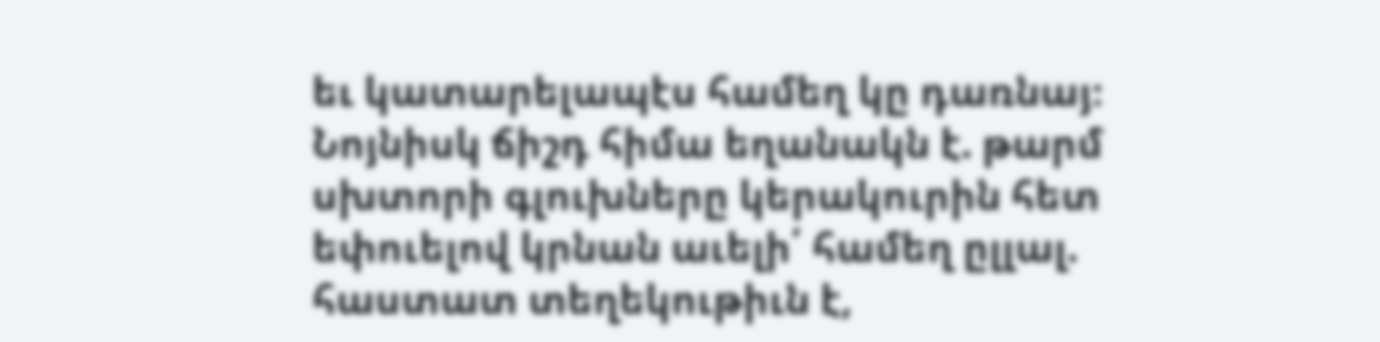եւ կատարելապէս համեղ կը դառնայ։ Նոյնիսկ ճիշդ հիմա եղանակն է. թարմ սխտորի գլուխները կերակուրին հետ եփուելով կրնան աւելի՛ համեղ ըլլալ. հաստատ տեղեկութիւն է,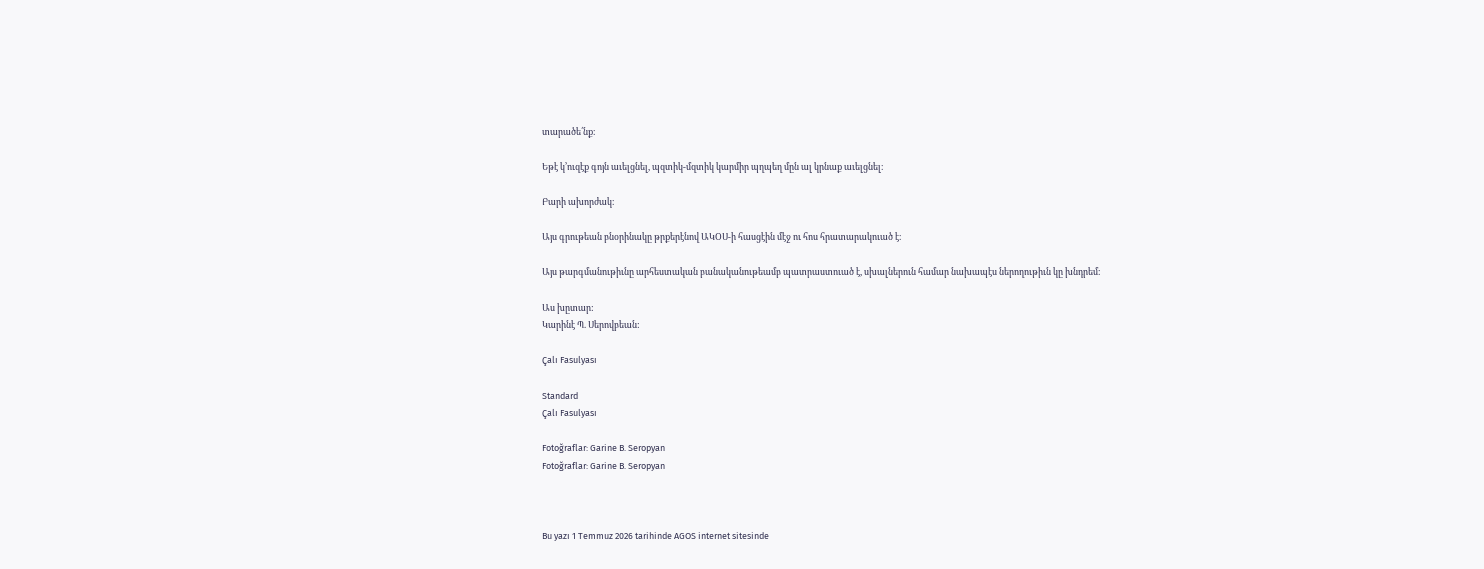տարածե՛նք։

Եթէ կ՚ուզէք գոյն աւելցնել, պզտիկ-մզտիկ կարմիր պղպեղ մըն ալ կրնաք աւելցնել։

Բարի ախորժակ։

Այս գրութեան բնօրինակը թրքերէնով ԱԿՕՍ-ի հասցէին մէջ ու հոս հրատարակուած է։

Այս թարգմանութիւնը արհեստական բանականութեամբ պատրաստուած է, սխալներուն համար նախապէս ներողութիւն կը խնդրեմ։

Աս խըտար:
Կարինէ Պ. Սերովբեան:

Çalı Fasulyası

Standard
Çalı Fasulyası

Fotoğraflar: Garine B. Seropyan
Fotoğraflar: Garine B. Seropyan



Bu yazı 1 Temmuz 2026 tarihinde AGOS internet sitesinde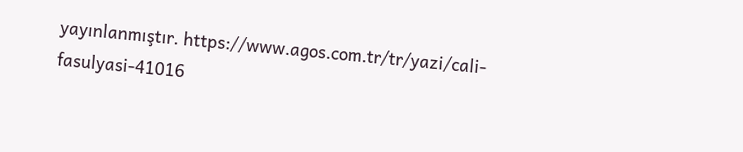yayınlanmıştır. https://www.agos.com.tr/tr/yazi/cali-fasulyasi-41016